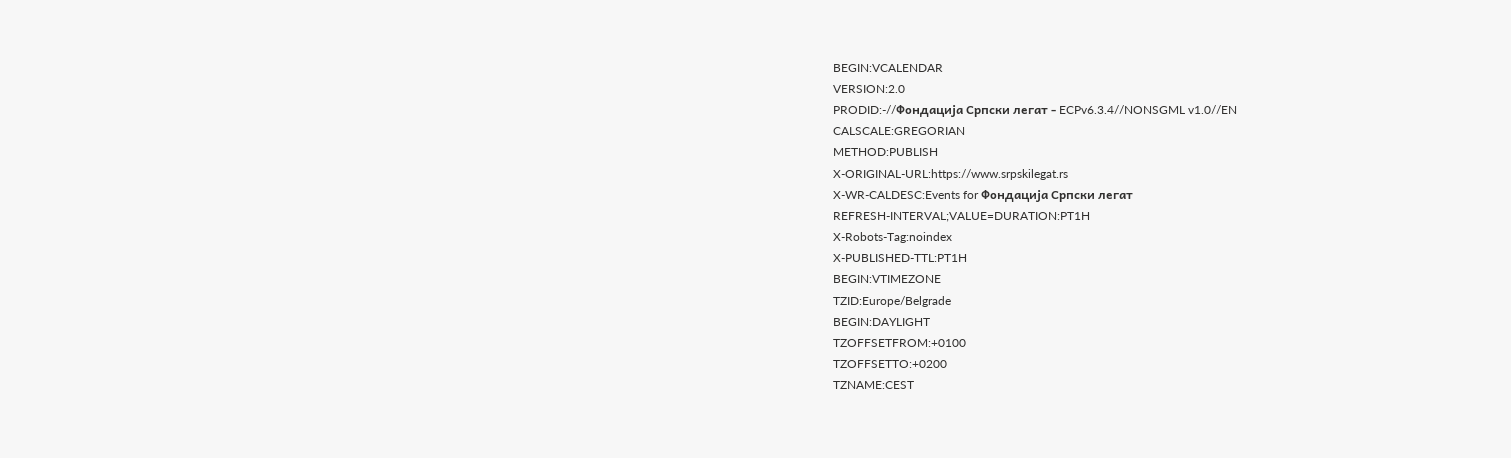BEGIN:VCALENDAR
VERSION:2.0
PRODID:-//Фондација Српски легат - ECPv6.3.4//NONSGML v1.0//EN
CALSCALE:GREGORIAN
METHOD:PUBLISH
X-ORIGINAL-URL:https://www.srpskilegat.rs
X-WR-CALDESC:Events for Фондација Српски легат
REFRESH-INTERVAL;VALUE=DURATION:PT1H
X-Robots-Tag:noindex
X-PUBLISHED-TTL:PT1H
BEGIN:VTIMEZONE
TZID:Europe/Belgrade
BEGIN:DAYLIGHT
TZOFFSETFROM:+0100
TZOFFSETTO:+0200
TZNAME:CEST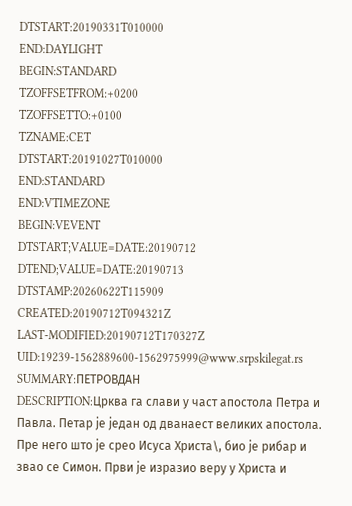DTSTART:20190331T010000
END:DAYLIGHT
BEGIN:STANDARD
TZOFFSETFROM:+0200
TZOFFSETTO:+0100
TZNAME:CET
DTSTART:20191027T010000
END:STANDARD
END:VTIMEZONE
BEGIN:VEVENT
DTSTART;VALUE=DATE:20190712
DTEND;VALUE=DATE:20190713
DTSTAMP:20260622T115909
CREATED:20190712T094321Z
LAST-MODIFIED:20190712T170327Z
UID:19239-1562889600-1562975999@www.srpskilegat.rs
SUMMARY:ПЕТРОВДАН
DESCRIPTION:Црква га слави у част апостола Петра и Павла. Петар је један од дванаест великих апостола. Пре него што је срео Исуса Христа\, био је рибар и звао се Симон. Први је изразио веру у Христа и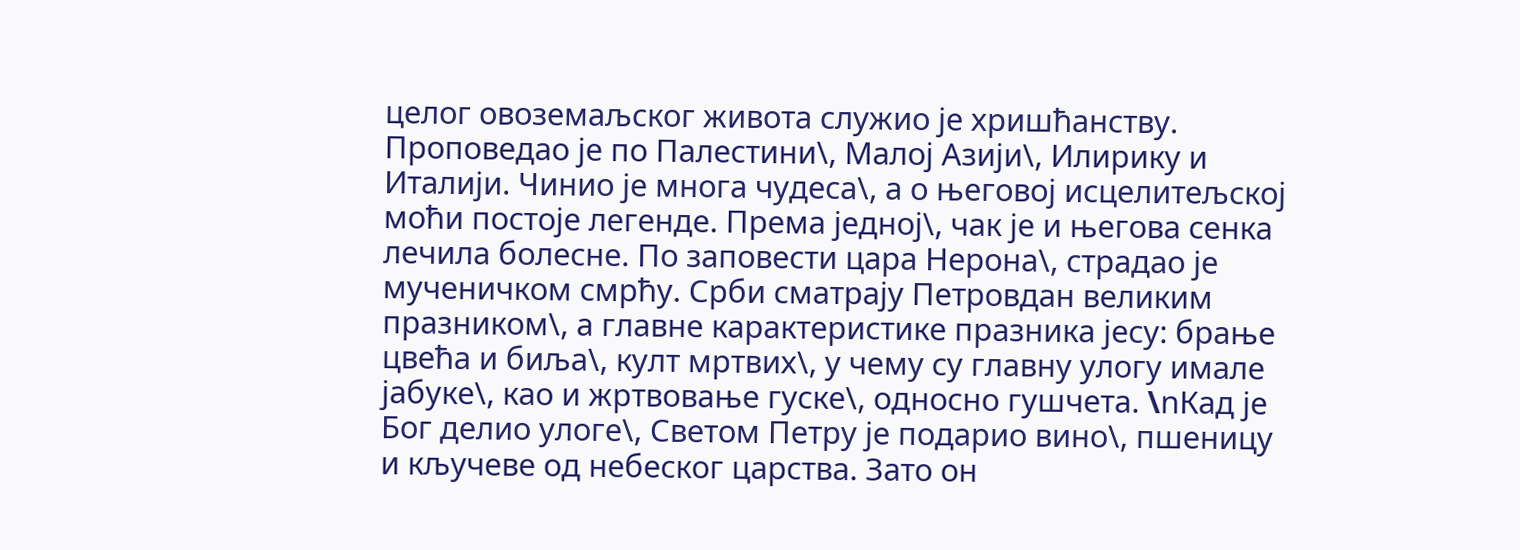целог овоземаљског живота служио је хришћанству. Проповедао је по Палестини\, Малој Азији\, Илирику и Италији. Чинио је многа чудеса\, а о његовој исцелитељској моћи постоје легенде. Према једној\, чак је и његова сенка лечила болесне. По заповести цара Нерона\, страдао је мученичком смрћу. Срби сматрају Петровдан великим празником\, а главне карактеристике празника јесу: брање цвећа и биља\, култ мртвих\, у чему су главну улогу имале јабуке\, као и жртвовање гуске\, односно гушчета. \nКад је Бог делио улоге\, Светом Петру је подарио вино\, пшеницу и кључеве од небеског царства. Зато он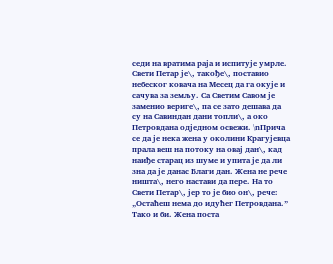седи на вратима раја и испитује умрле. Свети Петар је\, такође\, поставио небеског ковача на Месец да га окује и сачува за земљу. Са Светим Савом је заменио вериге\, па се зато дешава да су на Савиндан дани топли\, а око Петровдана одједном освежи. \nПрича се да је нека жена у околини Крагујевца прала веш на потоку на овај дан\, кад наиђе старац из шуме и упита је да ли зна да је данас Благи дан. Жена не рече ништа\, него настави да пере. На то Свети Петар\, јер то је био он\, рече: „Остаћеш нема до идућег Петровдана.” Тако и би. Жена поста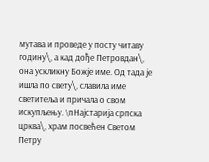мутава и проведе у посту читаву годину\, а кад дође Петровдан\, она ускликну Божје име. Од тада је ишла по свету\, славила име светитеља и причала о свом искупљењу. \nНајстарија српска црква\, храм посвећен Светом Петру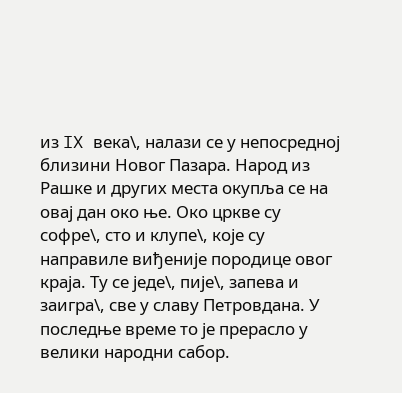из IX века\, налази се у непосредној близини Новог Пазара. Народ из Рашке и других места окупља се на овај дан око ње. Око цркве су софре\, сто и клупе\, које су направиле виђеније породице овог краја. Ту се једе\, пије\, запева и заигра\, све у славу Петровдана. У последње време то је прерасло у велики народни сабор.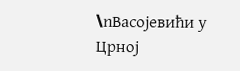\nВасојевићи у Црној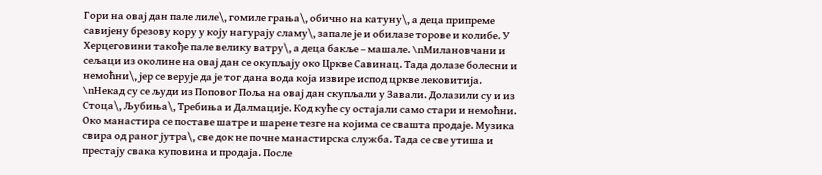Гори на овај дан пале лиле\, гомиле грања\, обично на катуну\, а деца припреме савијену брезову кору у коју нагурају сламу\, запале је и обилазе торове и колибе. У Херцеговини такође пале велику ватру\, а деца бакље – машале. \nМилановчани и сељаци из околине на овај дан се окупљају око Цркве Савинац. Тада долазе болесни и немоћни\, јер се верује да је тог дана вода која извире испод цркве лековитија. \nНекад су се људи из Поповог Поља на овај дан скупљали у Завали. Долазили су и из Стоца\, Љубиња\, Требиња и Далмације. Код куће су остајали само стари и немоћни. Око манастира се поставе шатре и шарене тезге на којима се свашта продаје. Музика свира од раног јутра\, све док не почне манастирска служба. Тада се све утиша и престају свака куповина и продаја. После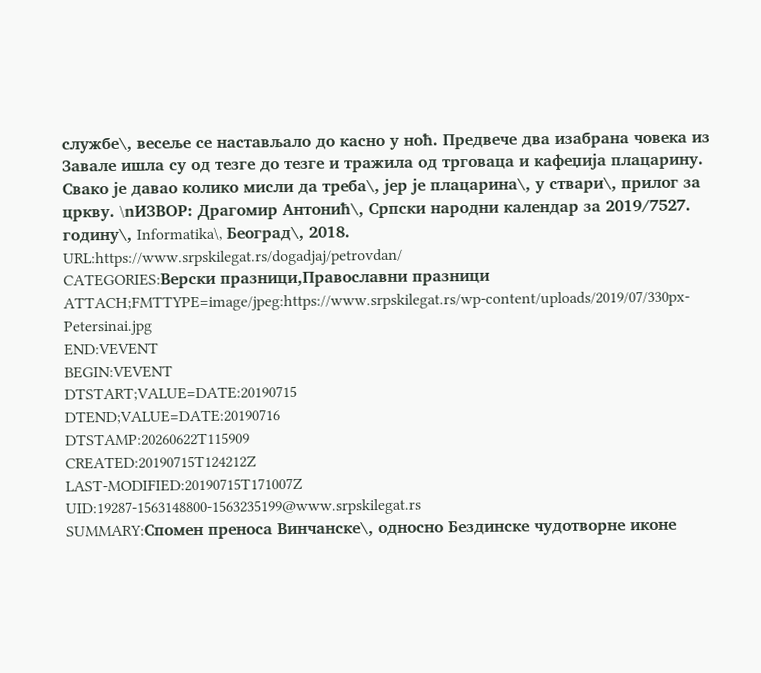службе\, весеље се настављало до касно у ноћ. Предвече два изабрана човека из Завале ишла су од тезге до тезге и тражила од трговаца и кафеџија плацарину. Свако је давао колико мисли да треба\, јер је плацарина\, у ствари\, прилог за цркву. \nИЗВОР: Драгомир Антонић\, Српски народни календар за 2019/7527. годину\, Informatika\, Београд\, 2018.
URL:https://www.srpskilegat.rs/dogadjaj/petrovdan/
CATEGORIES:Верски празници,Православни празници
ATTACH;FMTTYPE=image/jpeg:https://www.srpskilegat.rs/wp-content/uploads/2019/07/330px-Petersinai.jpg
END:VEVENT
BEGIN:VEVENT
DTSTART;VALUE=DATE:20190715
DTEND;VALUE=DATE:20190716
DTSTAMP:20260622T115909
CREATED:20190715T124212Z
LAST-MODIFIED:20190715T171007Z
UID:19287-1563148800-1563235199@www.srpskilegat.rs
SUMMARY:Спомен преноса Винчанске\, односно Бездинске чудотворне иконе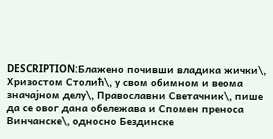DESCRIPTION:Блажено почивши владика жички\, Хризостом Столић\, у свом обимном и веома значајном делу\, Православни Светачник\, пише да се овог дана обележава и Спомен преноса Винчанске\, односно Бездинске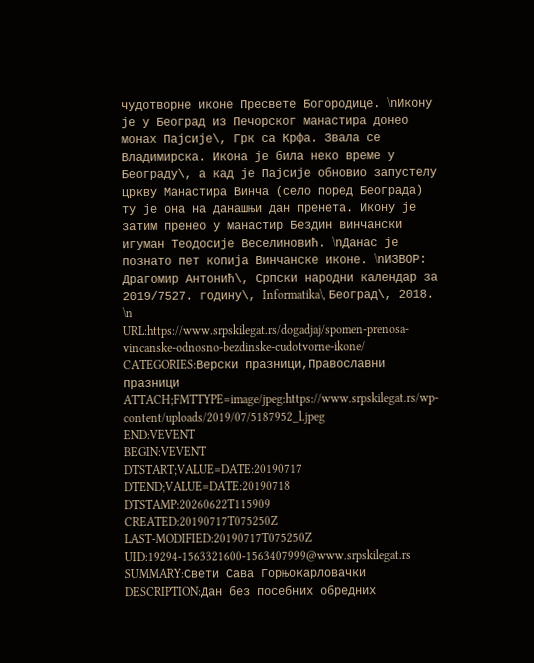чудотворне иконе Пресвете Богородице. \nИкону је у Београд из Печорског манастира донео монах Пајсије\, Грк са Крфа. Звала се Владимирска. Икона је била неко време у Београду\, а кад је Пајсије обновио запустелу цркву Манастира Винча (село поред Београда) ту је она на данашњи дан пренета. Икону је затим пренео у манастир Бездин винчански игуман Теодосије Веселиновић. \nДанас је познато пет копија Винчанске иконе. \nИЗВОР: Драгомир Антонић\, Српски народни календар за 2019/7527. годину\, Informatika\, Београд\, 2018. \n
URL:https://www.srpskilegat.rs/dogadjaj/spomen-prenosa-vincanske-odnosno-bezdinske-cudotvorne-ikone/
CATEGORIES:Верски празници,Православни празници
ATTACH;FMTTYPE=image/jpeg:https://www.srpskilegat.rs/wp-content/uploads/2019/07/5187952_l.jpeg
END:VEVENT
BEGIN:VEVENT
DTSTART;VALUE=DATE:20190717
DTEND;VALUE=DATE:20190718
DTSTAMP:20260622T115909
CREATED:20190717T075250Z
LAST-MODIFIED:20190717T075250Z
UID:19294-1563321600-1563407999@www.srpskilegat.rs
SUMMARY:Свети Сава Горњокарловачки
DESCRIPTION:Дан без посебних обредних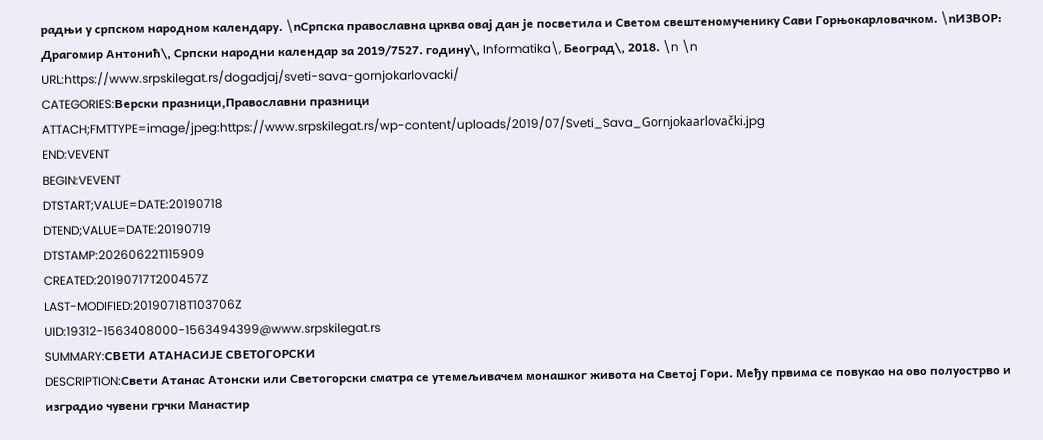радњи у српском народном календару. \nСрпска православна црква овај дан је посветила и Светом свештеномученику Сави Горњокарловачком. \nИЗВОР: Драгомир Антонић\, Српски народни календар за 2019/7527. годину\, Informatika\, Београд\, 2018. \n \n
URL:https://www.srpskilegat.rs/dogadjaj/sveti-sava-gornjokarlovacki/
CATEGORIES:Верски празници,Православни празници
ATTACH;FMTTYPE=image/jpeg:https://www.srpskilegat.rs/wp-content/uploads/2019/07/Sveti_Sava_Gornjokaarlovački.jpg
END:VEVENT
BEGIN:VEVENT
DTSTART;VALUE=DATE:20190718
DTEND;VALUE=DATE:20190719
DTSTAMP:20260622T115909
CREATED:20190717T200457Z
LAST-MODIFIED:20190718T103706Z
UID:19312-1563408000-1563494399@www.srpskilegat.rs
SUMMARY:СВЕТИ АТАНАСИЈЕ СВЕТОГОРСКИ
DESCRIPTION:Свети Атанас Атонски или Светогорски сматра се утемељивачем монашког живота на Светој Гори. Међу првима се повукао на ово полуострво и изградио чувени грчки Манастир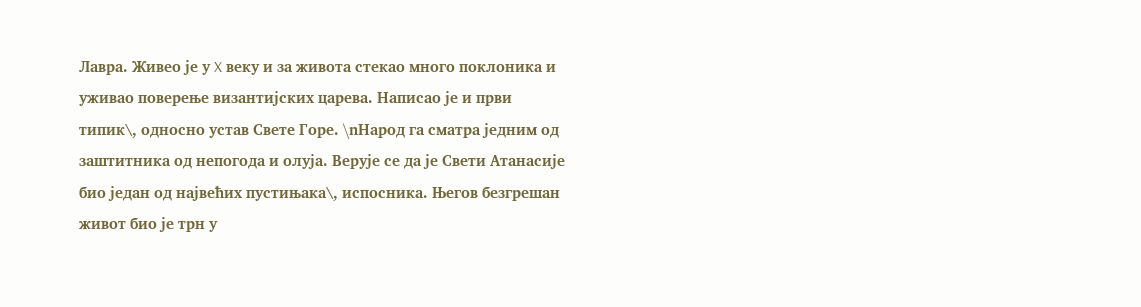Лавра. Живео је у X веку и за живота стекао много поклоника и уживао поверење византијских царева. Написао је и први типик\, односно устав Свете Горе. \nНарод га сматра једним од заштитника од непогода и олуја. Верује се да је Свети Атанасије био један од највећих пустињака\, испосника. Његов безгрешан живот био је трн у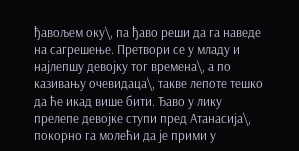ђавољем оку\, па ђаво реши да га наведе на сагрешење. Претвори се у младу и најлепшу девојку тог времена\, а по казивању очевидаца\, такве лепоте тешко да ће икад више бити. Ђаво у лику прелепе девојке ступи пред Атанасија\, покорно га молећи да је прими у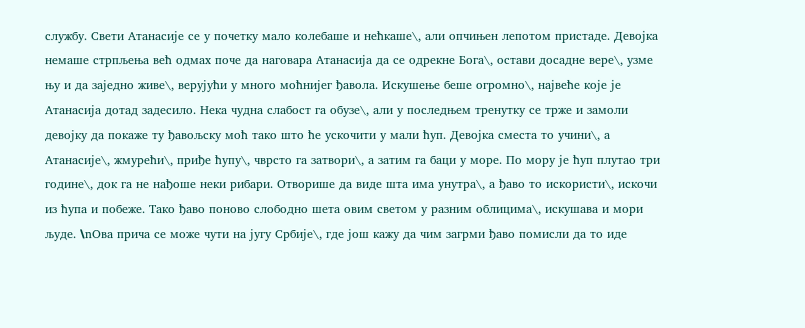службу. Свети Атанасије се у почетку мало колебаше и нећкаше\, али опчињен лепотом пристаде. Девојка немаше стрпљења већ одмах поче да наговара Атанасија да се одрекне Бога\, остави досадне вере\, узме њу и да заједно живе\, верујући у много моћнијег ђавола. Искушење беше огромно\, највеће које је Атанасија дотад задесило. Нека чудна слабост га обузе\, али у последњем тренутку се трже и замоли девојку да покаже ту ђавољску моћ тако што ће ускочити у мали ћуп. Девојка сместа то учини\, а Атанасије\, жмурећи\, приђе ћупу\, чврсто га затвори\, а затим га баци у море. По мору је ћуп плутао три године\, док га не нађоше неки рибари. Отворише да виде шта има унутра\, а ђаво то искористи\, искочи из ћупа и побеже. Тако ђаво поново слободно шета овим светом у разним облицима\, искушава и мори људе. \nОва прича се може чути на југу Србије\, где још кажу да чим загрми ђаво помисли да то иде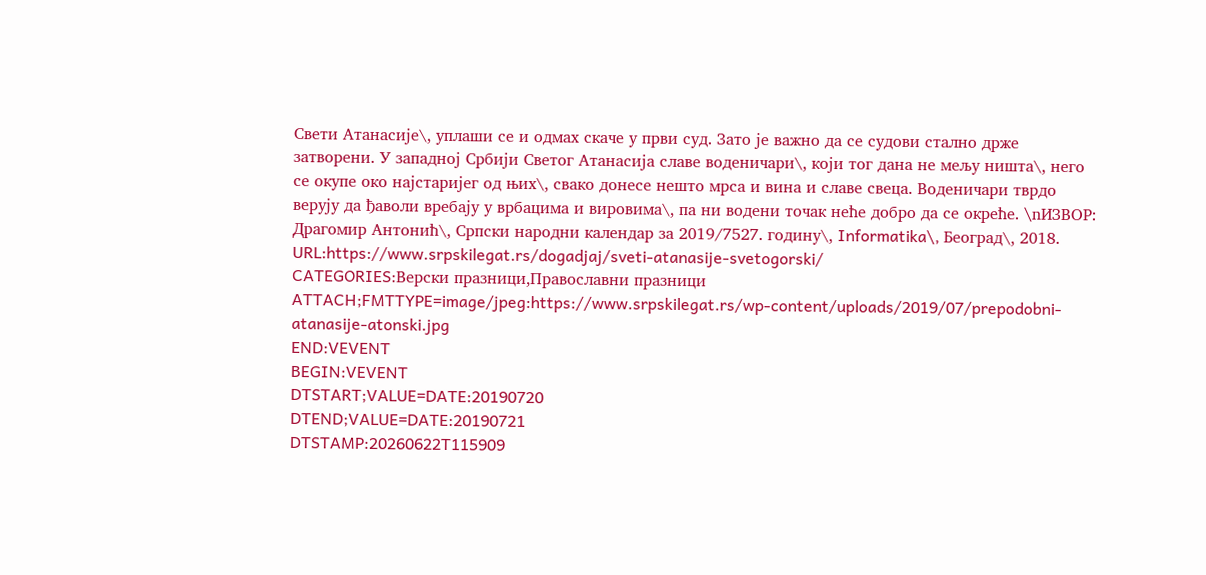Свети Атанасије\, уплаши се и одмах скаче у први суд. Зато је важно да се судови стално држе затворени. У западној Србији Светог Атанасија славе воденичари\, који тог дана не мељу ништа\, него се окупе око најстаријег од њих\, свако донесе нешто мрса и вина и славе свеца. Воденичари тврдо верују да ђаволи вребају у врбацима и вировима\, па ни водени точак неће добро да се окреће. \nИЗВОР: Драгомир Антонић\, Српски народни календар за 2019/7527. годину\, Informatika\, Београд\, 2018.
URL:https://www.srpskilegat.rs/dogadjaj/sveti-atanasije-svetogorski/
CATEGORIES:Верски празници,Православни празници
ATTACH;FMTTYPE=image/jpeg:https://www.srpskilegat.rs/wp-content/uploads/2019/07/prepodobni-atanasije-atonski.jpg
END:VEVENT
BEGIN:VEVENT
DTSTART;VALUE=DATE:20190720
DTEND;VALUE=DATE:20190721
DTSTAMP:20260622T115909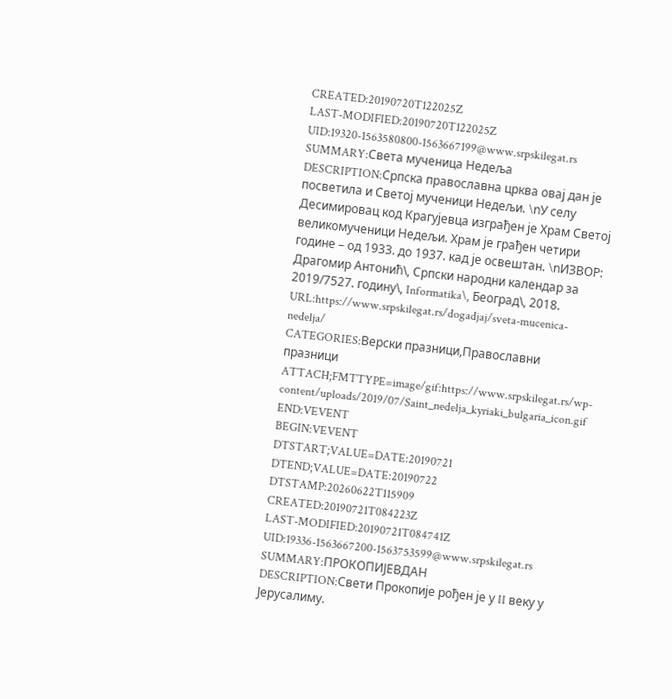CREATED:20190720T122025Z
LAST-MODIFIED:20190720T122025Z
UID:19320-1563580800-1563667199@www.srpskilegat.rs
SUMMARY:Света мученица Недеља
DESCRIPTION:Српска православна црква овај дан је посветила и Светој мученици Недељи. \nУ селу Десимировац код Крагујевца изграђен је Храм Светој великомученици Недељи. Храм је грађен четири године – од 1933. до 1937. кад је освештан. \nИЗВОР: Драгомир Антонић\, Српски народни календар за 2019/7527. годину\, Informatika\, Београд\, 2018.
URL:https://www.srpskilegat.rs/dogadjaj/sveta-mucenica-nedelja/
CATEGORIES:Верски празници,Православни празници
ATTACH;FMTTYPE=image/gif:https://www.srpskilegat.rs/wp-content/uploads/2019/07/Saint_nedelja_kyriaki_bulgaria_icon.gif
END:VEVENT
BEGIN:VEVENT
DTSTART;VALUE=DATE:20190721
DTEND;VALUE=DATE:20190722
DTSTAMP:20260622T115909
CREATED:20190721T084223Z
LAST-MODIFIED:20190721T084741Z
UID:19336-1563667200-1563753599@www.srpskilegat.rs
SUMMARY:ПРОКОПИЈЕВДАН
DESCRIPTION:Свети Прокопије рођен је у II веку у Јерусалиму.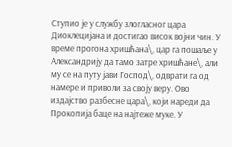Ступио је у службу злогласног цара Диоклецијана и достигао висок војни чин. У време прогона хришћана\, цар га пошаље у Александрију да тамо затре хришћане\, али му се на путу јави Господ\, одврати га од намере и приволи за своју веру. Ово издајство разбесне цара\, који нареди да Прокопија баце на најтеже муке. У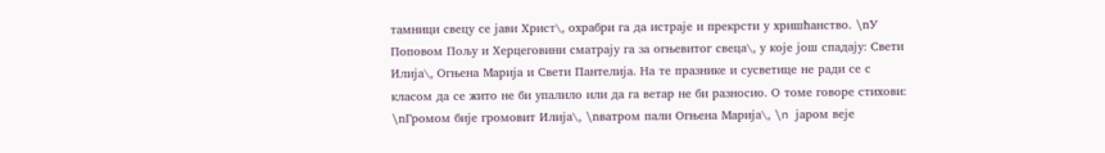тамници свецу се јави Христ\, охрабри га да истраје и прекрсти у хришћанство. \nУ Поповом Пољу и Херцеговини сматрају га за огњевитог свеца\, у које још спадају: Свети Илија\, Огњена Марија и Свети Пантелија. На те празнике и сусветице не ради се с класом да се жито не би упалило или да га ветар не би разносио. О томе говоре стихови: \nГромом бије громовит Илија\, \nватром пали Огњена Марија\, \n јаром веје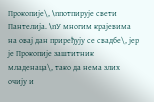Прокопије\, \nпотпирује свети Пантелија. \nУ многим крајевима на овај дан приређују се свадбе\, јер је Прокопије заштитник младенаца\, тако да нема злих очију и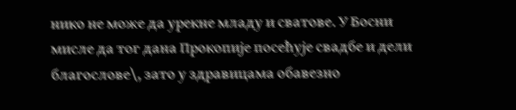нико не може да урекне младу и сватове. У Босни мисле да тог дана Прокопије посећује свадбе и дели благослове\, зато у здравицама обавезно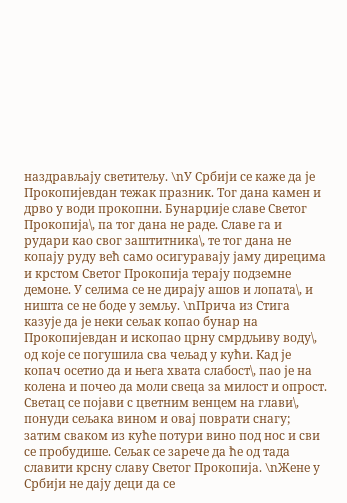наздрављају светитељу. \nУ Србији се каже да је Прокопијевдан тежак празник. Тог дана камен и дрво у води прокопни. Бунарџије славе Светог Прокопија\, па тог дана не раде. Славе га и рудари као свог заштитника\, те тог дана не копају руду већ само осигуравају јаму дирецима и крстом Светог Прокопија терају подземне демоне. У селима се не дирају ашов и лопата\, и ништа се не боде у земљу. \nПрича из Стига казује да је неки сељак копао бунар на Прокопијевдан и ископао црну смрдљиву воду\, од које се погушила сва чељад у кући. Кад је копач осетио да и њега хвата слабост\, пао је на колена и почео да моли свеца за милост и опрост. Светац се појави с цветним венцем на глави\, понуди сељака вином и овај поврати снагу; затим сваком из куће потури вино под нос и сви се пробудише. Сељак се зарече да ће од тада славити крсну славу Светог Прокопија. \nЖене у Србији не дају деци да се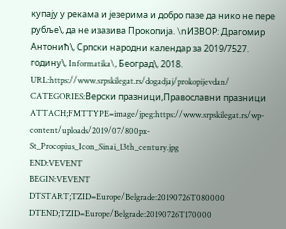купају у рекама и језерима и добро пазе да нико не пере рубље\, да не изазива Прокопија. \nИЗВОР: Драгомир Антонић\, Српски народни календар за 2019/7527. годину\, Informatika\, Београд\, 2018.
URL:https://www.srpskilegat.rs/dogadjaj/prokopijevdan/
CATEGORIES:Верски празници,Православни празници
ATTACH;FMTTYPE=image/jpeg:https://www.srpskilegat.rs/wp-content/uploads/2019/07/800px-St_Procopius_Icon_Sinai_13th_century.jpg
END:VEVENT
BEGIN:VEVENT
DTSTART;TZID=Europe/Belgrade:20190726T080000
DTEND;TZID=Europe/Belgrade:20190726T170000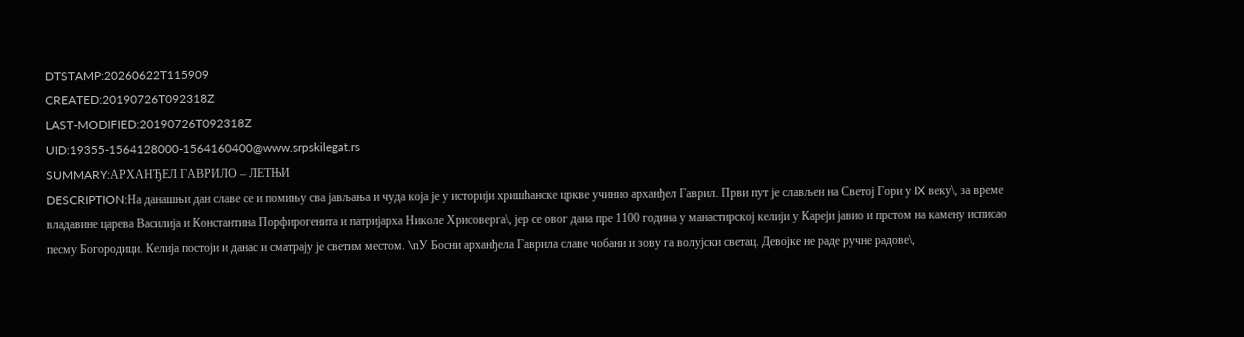DTSTAMP:20260622T115909
CREATED:20190726T092318Z
LAST-MODIFIED:20190726T092318Z
UID:19355-1564128000-1564160400@www.srpskilegat.rs
SUMMARY:АРХАНЂЕЛ ГАВРИЛО – ЛЕТЊИ
DESCRIPTION:На данашњи дан славе се и помињу сва јављања и чуда која је у историји хришћанске цркве учинио арханђел Гаврил. Први пут је слављен на Светој Гори у IX веку\, за време владавине царева Василија и Константина Порфирогенита и патријарха Николе Хрисоверга\, јер се овог дана пре 1100 година у манастирској келији у Кареји јавио и прстом на камену исписао песму Богородици. Келија постоји и данас и сматрају је светим местом. \nУ Босни арханђела Гаврила славе чобани и зову га волујски светац. Девојке не раде ручне радове\,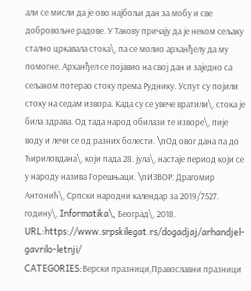али се мисли да је ово најбољи дан за мобу и све добровољне радове. У Такову причају да је неком сељаку стално цркавала стока\, па се молио арханђелу да му помогне. Арханђел се појавио на свој дан и заједно са сељаком потерао стоку према Руднику. Успут су појили стоку на седам извора. Када су се увече вратили\, стока је била здрава. Од тада народ обилази те изворе\, пије воду и лечи се од разних болести. \nОд овог дана па до Ћириловдана\, који пада 28. јула\, настаје период који се у народу назива Горешњаци. \nИЗВОР: Драгомир Антонић\, Српски народни календар за 2019/7527. годину\, Informatika\, Београд\, 2018.
URL:https://www.srpskilegat.rs/dogadjaj/arhandjel-gavrilo-letnji/
CATEGORIES:Верски празници,Православни празници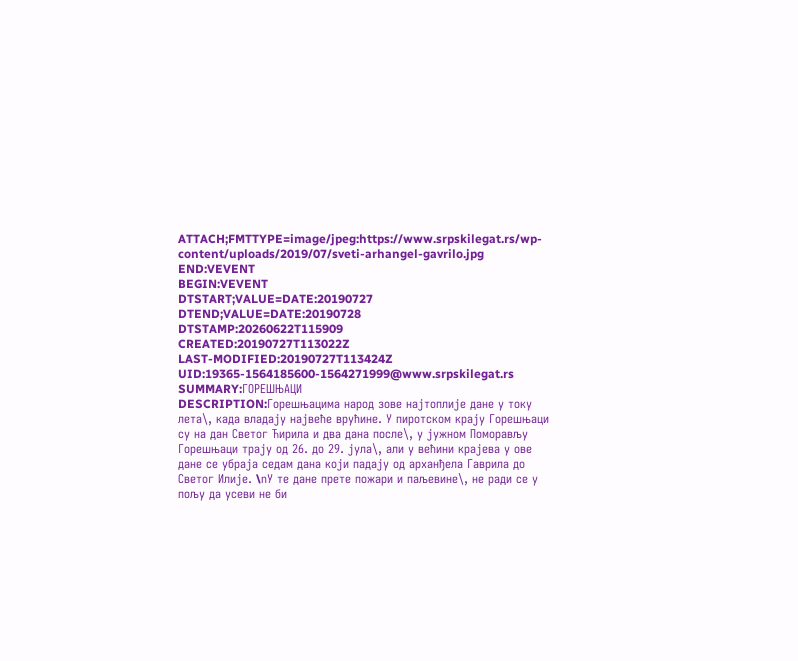ATTACH;FMTTYPE=image/jpeg:https://www.srpskilegat.rs/wp-content/uploads/2019/07/sveti-arhangel-gavrilo.jpg
END:VEVENT
BEGIN:VEVENT
DTSTART;VALUE=DATE:20190727
DTEND;VALUE=DATE:20190728
DTSTAMP:20260622T115909
CREATED:20190727T113022Z
LAST-MODIFIED:20190727T113424Z
UID:19365-1564185600-1564271999@www.srpskilegat.rs
SUMMARY:ГОРЕШЊАЦИ
DESCRIPTION:Горешњацима народ зове најтоплије дане у току лета\, када владају највеће врућине. У пиротском крају Горешњаци су на дан Светог Ћирила и два дана после\, у јужном Поморављу Горешњаци трају од 26. до 29. јула\, али у већини крајева у ове дане се убраја седам дана који падају од арханђела Гаврила до Светог Илије. \nУ те дане прете пожари и паљевине\, не ради се у пољу да усеви не би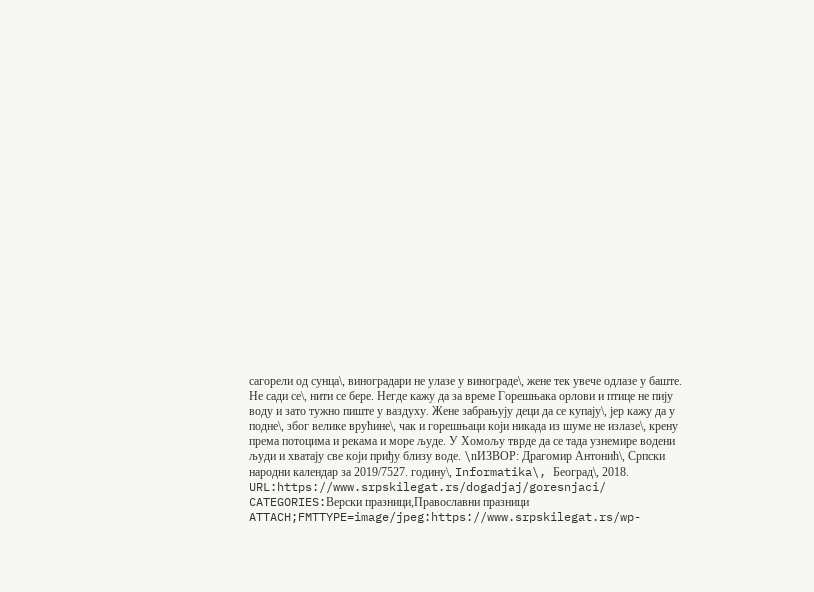сагорели од сунца\, виноградари не улазе у винограде\, жене тек увече одлазе у баште. Не сади се\, нити се бере. Негде кажу да за време Горешњака орлови и птице не пију воду и зато тужно пиште у ваздуху. Жене забрањују деци да се купају\, јер кажу да у подне\, због велике врућине\, чак и горешњаци који никада из шуме не излазе\, крену према потоцима и рекама и море људе. У Хомољу тврде да се тада узнемире водени људи и хватају све који приђу близу воде. \nИЗВОР: Драгомир Антонић\, Српски народни календар за 2019/7527. годину\, Informatika\, Београд\, 2018.
URL:https://www.srpskilegat.rs/dogadjaj/goresnjaci/
CATEGORIES:Верски празници,Православни празници
ATTACH;FMTTYPE=image/jpeg:https://www.srpskilegat.rs/wp-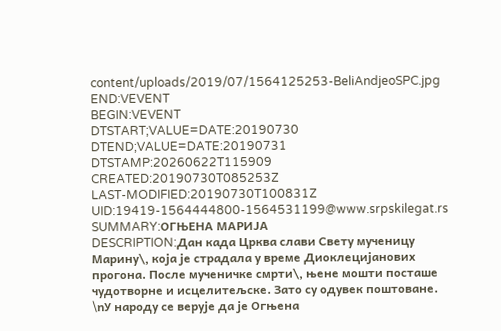content/uploads/2019/07/1564125253-BeliAndjeoSPC.jpg
END:VEVENT
BEGIN:VEVENT
DTSTART;VALUE=DATE:20190730
DTEND;VALUE=DATE:20190731
DTSTAMP:20260622T115909
CREATED:20190730T085253Z
LAST-MODIFIED:20190730T100831Z
UID:19419-1564444800-1564531199@www.srpskilegat.rs
SUMMARY:ОГЊЕНА МАРИЈА
DESCRIPTION:Дан када Црква слави Свету мученицу Марину\, која је страдала у време Диоклецијанових прогона. После мученичке смрти\, њене мошти посташе чудотворне и исцелитељске. Зато су одувек поштоване. \nУ народу се верује да је Огњена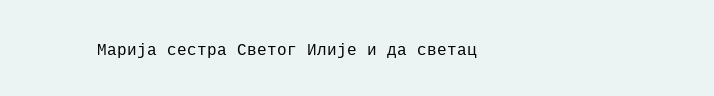Марија сестра Светог Илије и да светац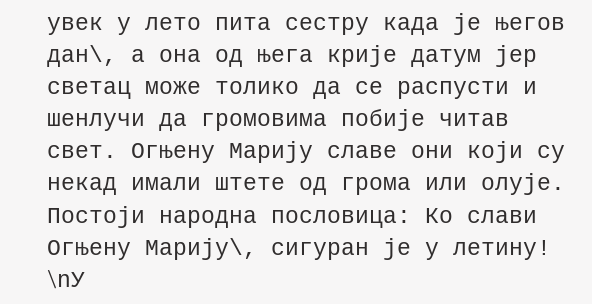увек у лето пита сестру када је његов дан\, а она од њега крије датум јер светац може толико да се распусти и шенлучи да громовима побије читав свет. Огњену Марију славе они који су некад имали штете од грома или олује. Постоји народна пословица: Ко слави Огњену Марију\, сигуран је у летину! \nУ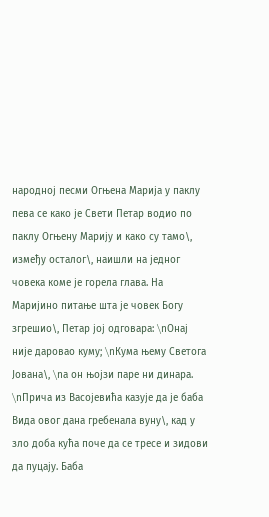народној песми Огњена Марија у паклу пева се како је Свети Петар водио по паклу Огњену Марију и како су тамо\, између осталог\, наишли на једног човека коме је горела глава. На Маријино питање шта је човек Богу згрешио\, Петар јој одговара: \nОнај није даровао куму; \nКума њему Светога Јована\, \nа он њојзи паре ни динара. \nПрича из Васојевића казује да је баба Вида овог дана гребенала вуну\, кад у зло доба кућа поче да се тресе и зидови да пуцају. Баба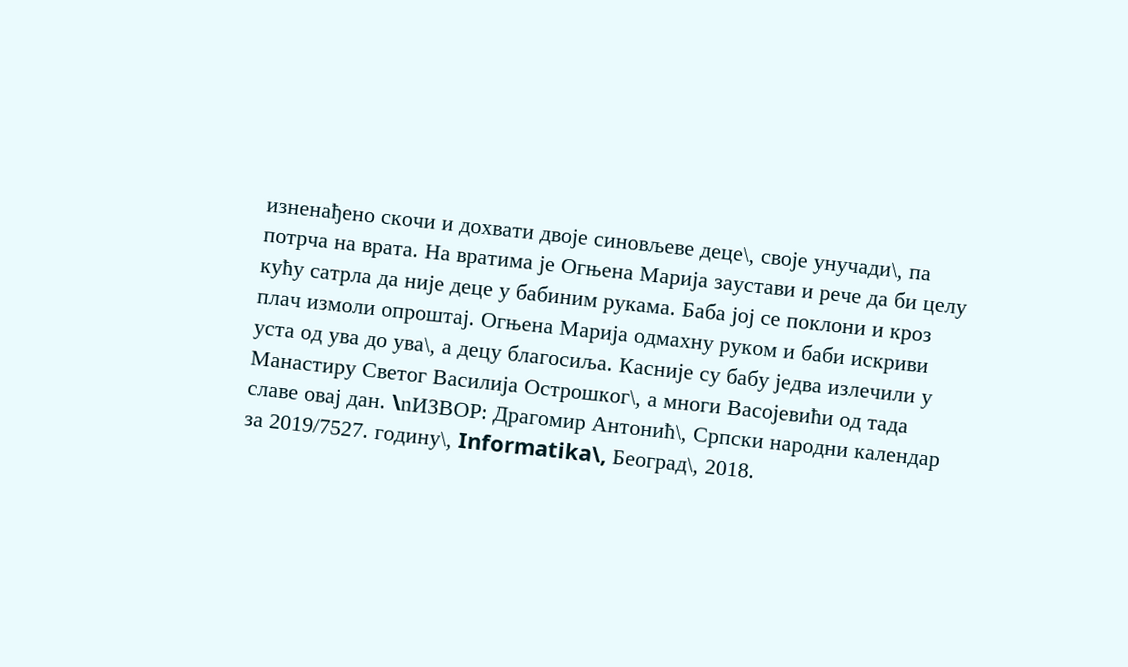изненађено скочи и дохвати двоје синовљеве деце\, своје унучади\, па потрча на врата. На вратима је Огњена Марија заустави и рече да би целу кућу сатрла да није деце у бабиним рукама. Баба јој се поклони и кроз плач измоли опроштај. Огњена Марија одмахну руком и баби искриви уста од ува до ува\, а децу благосиља. Касније су бабу једва излечили у Манастиру Светог Василија Острошког\, а многи Васојевићи од тада славе овај дан. \nИЗВОР: Драгомир Антонић\, Српски народни календар за 2019/7527. годину\, Informatika\, Београд\, 2018.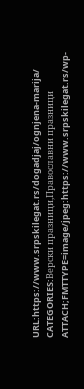URL:https://www.srpskilegat.rs/dogadjaj/ognjena-marija/
CATEGORIES:Верски празници,Православни празници
ATTACH;FMTTYPE=image/jpeg:https://www.srpskilegat.rs/wp-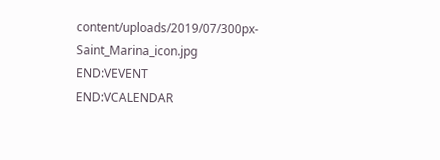content/uploads/2019/07/300px-Saint_Marina_icon.jpg
END:VEVENT
END:VCALENDAR